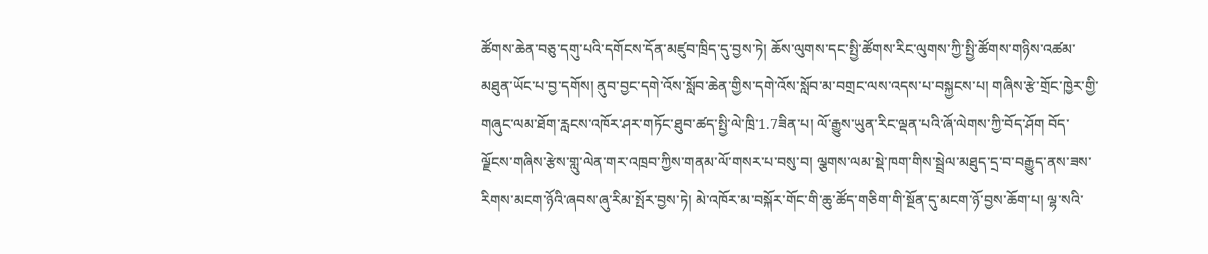ཚོགས་ཆེན་བཅུ་དགུ་པའི་དགོངས་དོན་མཛུབ་ཁྲིད་དུ་བྱས་ཏེ། ཆོས་ལུགས་དང་སྤྱི་ཚོགས་རིང་ལུགས་ཀྱི་སྤྱི་ཚོགས་གཉིས་འཚམ་མཐུན་ཡོང་པ་བྱ་དགོས། ནུབ་བྱང་དགེ་འོས་སློབ་ཆེན་གྱིས་དགེ་འོས་སློབ་མ་བགྲང་ལས་འདས་པ་བསྐྱངས་པ། གཞིས་རྩེ་གྲོང་ཁྱེར་གྱི་གཞུང་ལམ་ཐོག་རླངས་འཁོར་ཤར་གཏོང་ཐུབ་ཚད་སྤྱི་ལེ་ཁྲི་1.7ཟིན་པ། ལོ་རྒྱུས་ཡུན་རིང་ལྡན་པའི་ཞོ་ལེགས་ཀྱི་བོད་ཤོག བོད་ལྗོངས་གཞིས་རྩེས་གླུ་ལེན་གར་འཁྲབ་ཀྱིས་གནམ་ལོ་གསར་པ་བསུ་བ། ལྕགས་ལམ་སྡེ་ཁག་གིས་སྦྲེལ་མཐུད་དྲ་བ་བརྒྱུད་ནས་ཟས་རིགས་མངག་ཉོའི་ཞབས་ཞུ་རིམ་སྤོར་བྱས་ཏེ། མེ་འཁོར་མ་བསྐོར་གོང་གི་ཆུ་ཚོད་གཅིག་གི་སྔོན་དུ་མངག་ཉོ་བྱས་ཆོག་པ། ལྷ་སའི་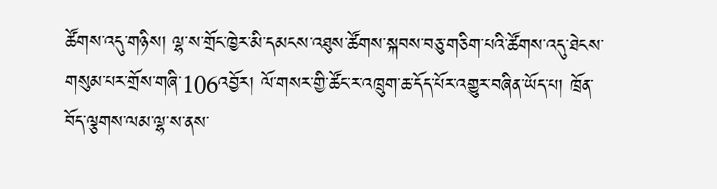ཚོགས་འདུ་གཉིས། ལྷ་ས་གྲོང་ཁྱེར་མི་དམངས་འཐུས་ཚོགས་སྐབས་བཅུ་གཅིག་པའི་ཚོགས་འདུ་ཐེངས་གསུམ་པར་གྲོས་གཞི་106འབྱོར། ལོ་གསར་གྱི་ཚོང་ར་འཁྲུག་ཆ་དོད་པོར་འགྱུར་བཞིན་ཡོད་པ། ཁྲོན་བོད་ལྕགས་ལམ་ལྷ་ས་ནས་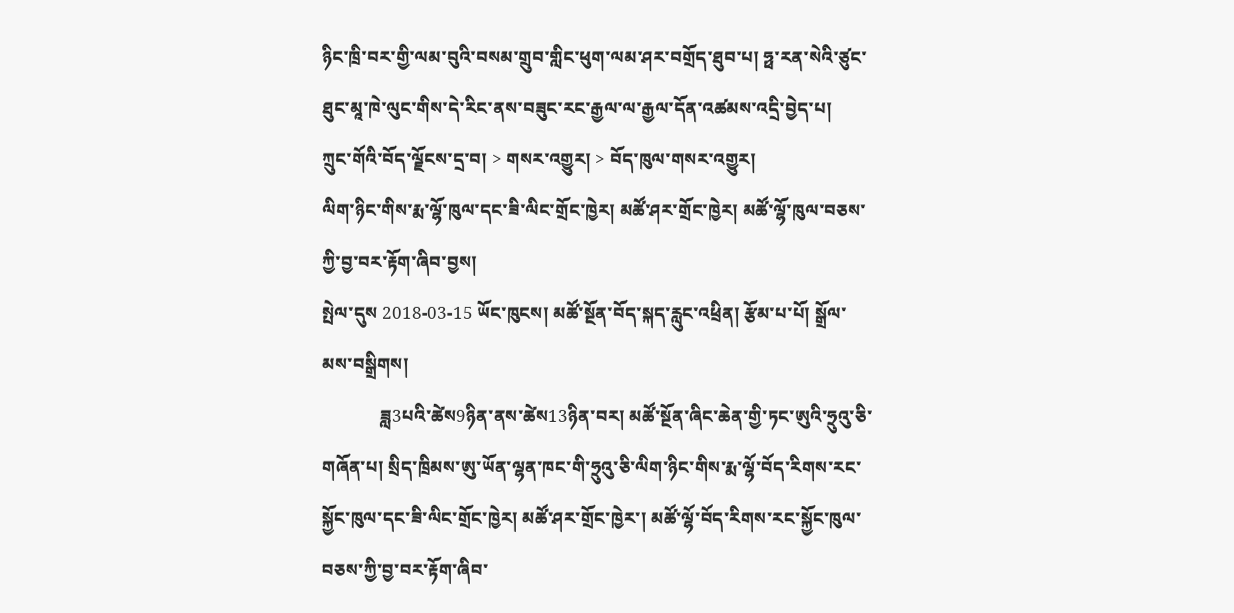ཉིང་ཁྲི་བར་གྱི་ལམ་བུའི་བསམ་གྲུབ་གླིང་ཕུག་ལམ་ཤར་བགྲོད་ཐུབ་པ། ཧྥ་རན་སེའི་ཙུང་ཐུང་མཱ་ཁེ་ལུང་གིས་དེ་རིང་ནས་བཟུང་རང་རྒྱལ་ལ་རྒྱལ་དོན་འཚམས་འདྲི་བྱེད་པ།
ཀྲུང་གོའི་བོད་ལྗོངས་དྲ་བ། > གསར་འགྱུར། > བོད་ཁུལ་གསར་འགྱུར།
ལིག་ཉིང་གིས་རྨ་ལྷོ་ཁུལ་དང་ཟི་ལིང་གྲོང་ཁྱེར། མཚོ་ཤར་གྲོང་ཁྱེར། མཚོ་ལྷོ་ཁུལ་བཅས་ཀྱི་བྱ་བར་རྟོག་ཞིབ་བྱས།
སྤེལ་དུས 2018-03-15 ཡོང་ཁུངས། མཚོ་སྔོན་བོད་སྐད་རླུང་འཕྲིན། རྩོམ་པ་པོ། སྒྲོལ་མས་བསྒྲིགས།
             ཟླ3པའི་ཚེས9ཉིན་ནས་ཚེས13ཉིན་བར། མཚོ་སྔོན་ཞིང་ཆེན་གྱི་ཏང་ཨུའི་ཧྲུའུ་ཅི་གཞོན་པ། སྲིད་ཁྲིམས་ཨུ་ཡོན་ལྷན་ཁང་གི་ཧྲུའུ་ཅི་ལིག་ཉིང་གིས་རྨ་ལྷོ་བོད་རིགས་རང་སྐྱོང་ཁུལ་དང་ཟི་ལིང་གྲོང་ཁྱེར། མཚོ་ཤར་གྲོང་ཁྱེར་། མཚོ་ལྷོ་བོད་རིགས་རང་སྐྱོང་ཁུལ་བཅས་ཀྱི་བྱ་བར་རྟོག་ཞིབ་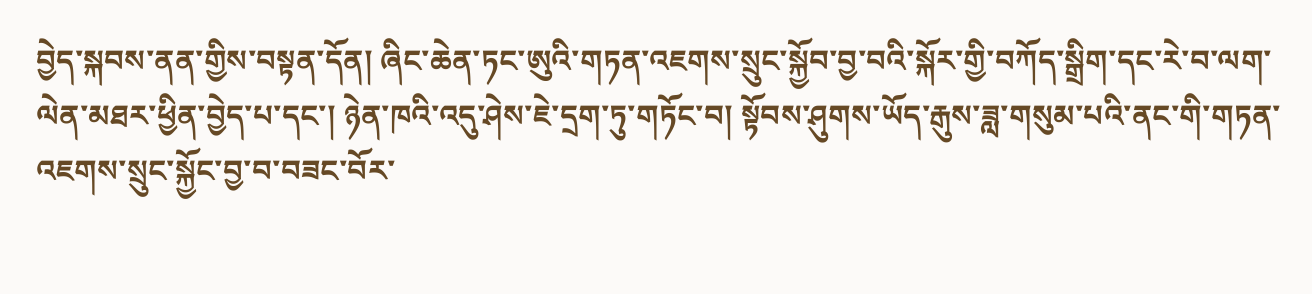བྱེད་སྐབས་ནན་གྱིས་བསྟན་དོན། ཞིང་ཆེན་ཏང་ཨུའི་གཏན་འཇགས་སྲུང་སྐྱོབ་བྱ་བའི་སྐོར་གྱི་བཀོད་སྒྲིག་དང་རེ་བ་ལག་ལེན་མཐར་ཕྱིན་བྱེད་པ་དང་། ཉེན་ཁའི་འདུ་ཤེས་ཇེ་དྲག་ཏུ་གཏོང་བ། སྟོབས་ཤུགས་ཡོད་རྒུས་ཟླ་གསུམ་པའི་ནང་གི་གཏན་འཇགས་སྲུང་སྐྱོང་བྱ་བ་བཟང་བོར་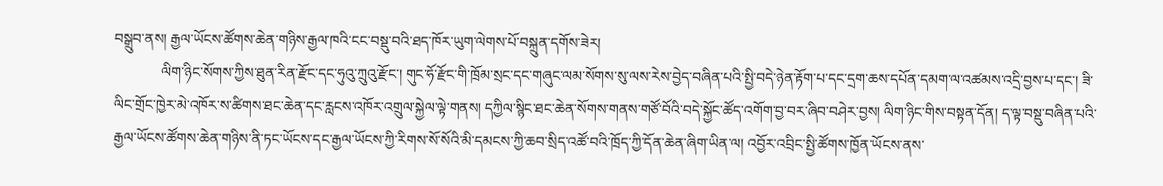བསྒྲུབ་ནས། རྒྱལ་ཡོངས་ཚོགས་ཆེན་གཉིས་རྒྱལ་ཁའི་ངང་བསྡུ་བའི་ཐད་ཁོར་ཡུག་ལེགས་པོ་བསྐྲུན་དགོས་ཟེར།
             ལིག་ཉིང་སོགས་ཀྱིས་ཐུན་རིན་རྫོང་དང་ཧུའུ་ཀྲུའུ་རྫོང་། གུང་ཧོ་རྫོང་གི་ཁྲོམ་སྲང་དང་གཞུང་ལམ་སོགས་སུ་ལས་རེས་བྱེད་བཞིན་པའི་སྤྱི་བདེ་ཉེན་རྟོག་པ་དང་དྲག་ཆས་དཔོན་དམག་ལ་འཚམས་འདྲི་བྱས་པ་དང་། ཟི་ལིང་གྲོང་ཁྱེར་མེ་འཁོར་ས་ཚིགས་ཐང་ཆེན་དང་རླངས་འཁོར་འགྲུལ་སྐྱེལ་ལྟེ་གནས། དཀྱིལ་སྙིང་ཐང་ཆེན་སོགས་གནས་གཙོ་བོའི་བདེ་སྐྱོང་ཚོད་འགོག་བྱ་བར་ཞིབ་བཤེར་བྱས། ལིག་ཉིང་གིས་བསྟན་དོན། ད་ལྟ་བསྡུ་བཞིན་པའི་རྒྱལ་ཡོངས་ཚོགས་ཆེན་གཉིས་ནི་ཏང་ཡོངས་དང་རྒྱལ་ཡོངས་ཀྱི་རིགས་སོ་སོའི་མི་དམངས་ཀྱི་ཆབ་སྲིད་འཚོ་བའི་ཁྲོད་ཀྱི་དོན་ཆེན་ཞིག་ཡིན་ལ། འབྱོར་འབྲིང་སྤྱི་ཚོགས་ཁྱོན་ཡོངས་ནས་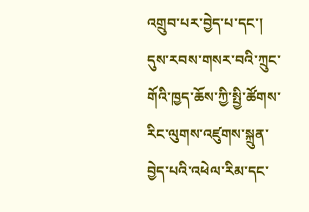འགྲུབ་པར་བྱེད་པ་དང་། དུས་རབས་གསར་བའི་ཀྲུང་གོའི་ཁྱད་ཆོས་ཀྱི་སྤྱི་ཚོགས་རིང་ལུགས་འཛུགས་སྐྲུན་བྱེད་པའི་འཕེལ་རིམ་དང་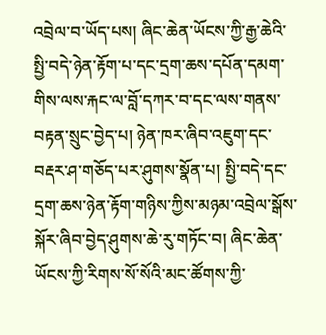འབྲེལ་བ་ཡོད་པས། ཞིང་ཆེན་ཡོངས་ཀྱི་རྒྱ་ཆེའི་སྤྱི་བདེ་ཉེན་རྟོག་པ་དང་དྲག་ཆས་དཔོན་དམག་གིས་ལས་རྐང་ལ་བློ་དཀར་བ་དང་ལས་གནས་བརྟན་སྲུང་བྱེད་པ། ཉེན་ཁར་ཞིབ་འཇུག་དང་བརྡར་ཤ་གཅོད་པར་ཤུགས་སྣོན་པ། སྤྱི་བདེ་དང་དྲག་ཆས་ཉེན་རྟོག་གཉིས་ཀྱིས་མཉམ་འབྲེལ་སྒོས་སྐོར་ཞིབ་བྱེད་ཤུགས་ཆེ་རུ་གཏོང་བ། ཞིང་ཆེན་ཡོངས་ཀྱི་རིགས་སོ་སོའི་མང་ཚོགས་ཀྱི་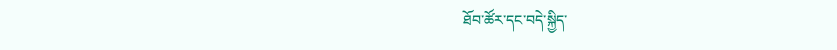ཐོབ་ཚོར་དང་བདེ་སྐྱིད་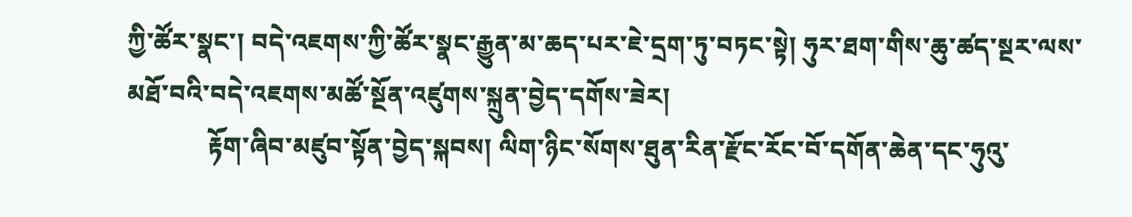ཀྱི་ཚོར་སྣང་། བདེ་འཇགས་ཀྱི་ཚོར་སྣང་རྒྱུན་མ་ཆད་པར་ཇེ་དྲག་ཏུ་བཏང་སྟེ། ཧུར་ཐག་གིས་ཆུ་ཚད་སྔར་ལས་མཐོ་བའི་བདེ་འཇགས་མཚོ་སྔོན་འཛུགས་སྐྲུན་བྱེད་དགོས་ཟེར།
             རྟོག་ཞིབ་མཛུབ་སྟོན་བྱེད་སྐབས། ལིག་ཉིང་སོགས་ཐུན་རིན་རྫོང་རོང་བོ་དགོན་ཆེན་དང་ཧུའུ་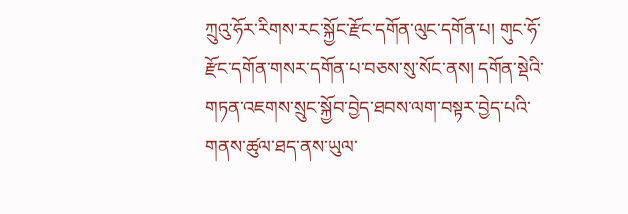ཀྲུའུ་ཧོར་རིགས་རང་སྐྱོང་རྫོང་དགོན་ལུང་དགོན་པ། གུང་ཧོ་རྫོང་དགོན་གསར་དགོན་པ་བཅས་སུ་སོང་ནས། དགོན་སྡེའི་གཏན་འཇགས་སྲུང་སྐྱོབ་བྱེད་ཐབས་ལག་བསྟར་བྱེད་པའི་གནས་ཚུལ་ཐད་ནས་ཡུལ་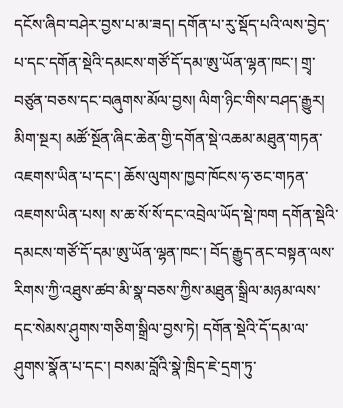དངོས་ཞིབ་བཤེར་བྱས་པ་མ་ཟད། དགོན་པ་རུ་སྡོད་པའི་ལས་བྱེད་པ་དང་དགོན་སྡེའི་དམངས་གཙོ་དོ་དམ་ཨུ་ཡོན་ལྷན་ཁང་། གྲྭ་བཙུན་བཅས་དང་བཞུགས་མོལ་བྱས། ལིག་ཉིང་གིས་བཤད་རྒྱུར། མིག་སྔར། མཚོ་སྔོན་ཞིང་ཆེན་གྱི་དགོན་སྡེ་འཆམ་མཐུན་གཏན་འཇགས་ཡིན་པ་དང་། ཆོས་ལུགས་ཁྱབ་ཁོངས་ཧ་ཅང་གཏན་འཇགས་ཡིན་པས། ས་ཆ་སོ་སོ་དང་འབྲེལ་ཡོད་སྡེ་ཁག དགོན་སྡེའི་དམངས་གཙོ་དོ་དམ་ཨུ་ཡོན་ལྷན་ཁང་། བོད་རྒྱུད་ནང་བསྟན་ལས་རིགས་ཀྱི་འཐུས་ཚབ་མི་སྣ་བཅས་ཀྱིས་མཐུན་སྒྲིལ་མཉམ་ལས་དང་སེམས་ཤུགས་གཅིག་སྒྲིལ་བྱས་ཏེ། དགོན་སྡེའི་དོ་དམ་ལ་ཤུགས་སྣོན་པ་དང་། བསམ་བློའི་སྣེ་ཁྲིད་ཇེ་དྲག་ཏུ་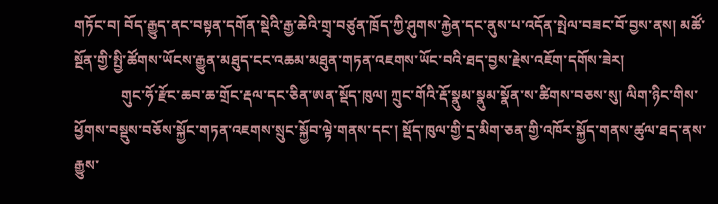གཏོང་བ། བོད་རྒྱུད་ནང་བསྟན་དགོན་སྡེའི་རྒྱ་ཆེའི་གྲྭ་བཙུན་ཁྲོད་ཀྱི་ཤུགས་རྐྱེན་དང་ནུས་པ་འདོན་སྤེལ་བཟང་བོ་བྱས་ནས། མཚོ་སྔོན་གྱི་སྤྱི་ཚོགས་ཡོངས་རྒྱུན་མཐུད་ངང་འཆམ་མཐུན་གཏན་འཇགས་ཡོང་བའི་ཐད་བྱས་རྗེས་འཇོག་དགོས་ཟེར།
             གུང་ཧོ་རྫོང་ཆབ་ཆ་གྲོང་རྡལ་དང་ཅིན་ཨན་སྡོད་ཁུལ། ཀྲུང་གོའི་རྡོ་སྣུམ་སྣུམ་སྣོན་ས་ཚིགས་བཅས་སུ། ལིག་ཉིང་གིས་ཕྱོགས་བསྡུས་བཅོས་སྐྱོང་གཏན་འཇགས་སྲུང་སྐྱོབ་ལྟེ་གནས་དང་། སྡོད་ཁུལ་གྱི་དྲ་མིག་ཅན་གྱི་འཁོར་སྐྱོད་གནས་ཚུལ་ཐད་ནས་རྒྱུས་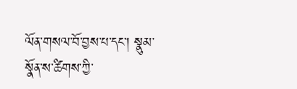ལོན་གསལ་བོ་བྱས་པ་དང་། སྣུམ་སྣོན་ས་ཚིགས་ཀྱི་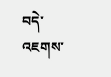བདེ་འཇགས་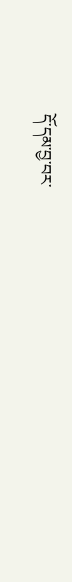དོ་དམ་བྱ་བར་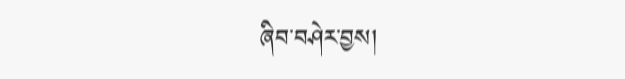ཞིབ་བཤེར་བྱས།